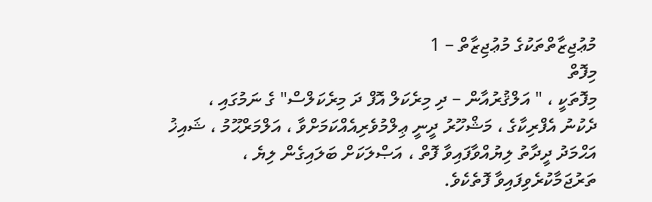މުޢުޖިޒާތްތަކުގެ މުޢުޖިޒާތް – 1
މިފޮތް
މިފޮތަކީ ، " އަލްޤުރުއާން – ދި މިރެކަލް އޮފް ދަ މިރެކަލްސް" ގެ ނަމުގައި ،  ދެކުނު އެފްރިކާގެ ، މަޝްހޫރު ދީނީ ޢިލްމުވެރިއެއްކަމަށްވާ ، އަލްމަރްޙޫމު ، ޝައިޚު އަޙްމަދު ދީދާތު ލިޔުއްވާފައިވާ ފޮތް ، އަޞްލަކަށް ބަލައިގެން ލިޔެ ، ތަރުޖަމާކުރެވިފައިވާ ފޮތެކެވެ.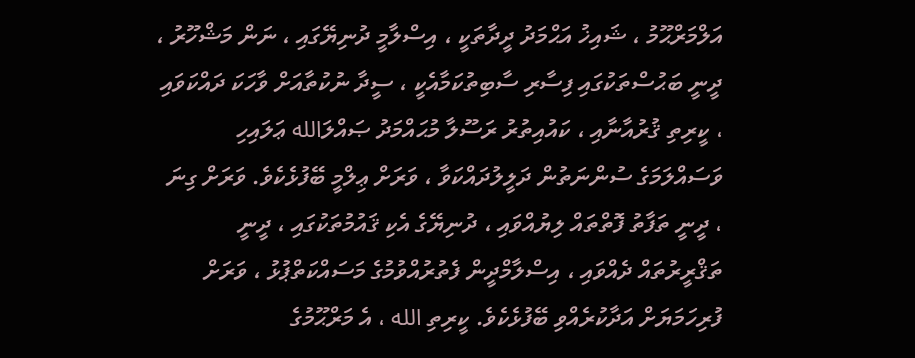އަލްމަރްޙޫމު ، ޝައިޚު އަޙްމަދު ދީދާތަކީ ، އިސްލާމީ ދުނިޔޭގައި ، ނަން މަޝްހޫރު ، ދީނީ ބަޙުސްތަކުގައި ފިސާރި ސާބިތުކަމާއެކީ ، ސީދާ ނުކުތާއަށް ވާހަކަ ދައްކަވައި ، ކީރިތި ޤުރުއާނާއި ، ކައުއިތުރު ރަސޫލާ މުޙައްމަދު ޞައްލަالله ޢަލައިހި ވަސައްލަމަގެ ސުންނަތުން ދަލީލުދައްކަވާ ، ވަރަށް ޢިލްމީ ބޭފުޅެކެވެ. ވަރަށް ގިނަ ، ދީނީ ތަފާތު ފޮތްތައް ލިޔުއްވައި ، ދުނިޔޭގެ އެކި ޤައުމުތަކުގައި ، ދީނީ ތަޤްރީރުތައް ދެއްވައި ، އިސްލާމްދީން ފެތުރުއްވުމުގެ މަސައްކަތްޕުޅު ، ވަރަށް ފުރިހަމަޔަށް އަދާކުރެއްވި ބޭފުޅެކެވެ. ކީރިތި الله ، އެ މަރްޙޫމުގެ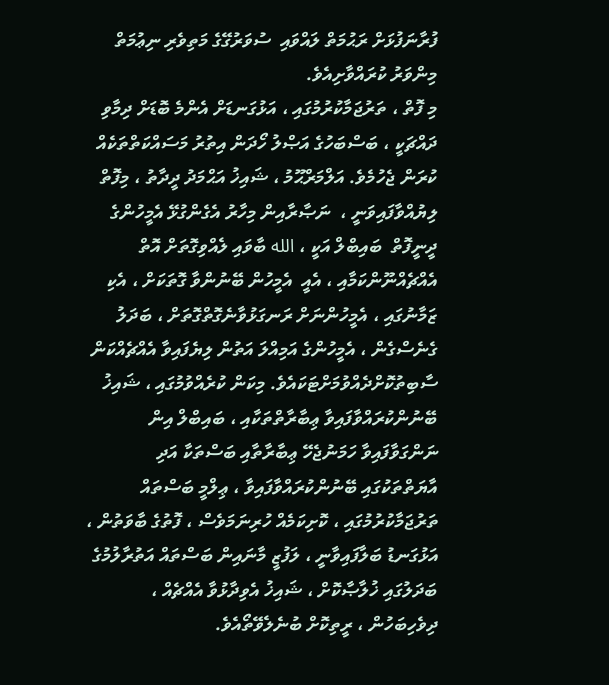ފުރާނަފުޅަށް ރަޙުމަތް ލައްވައި  ސުވަރުގޭގެ މަތިވެރި ނިޢުމަތް މިންވަރު ކުރައްވާށިއެވެ.
މި ފޮތް ، ތަރުޖަމާކުރުމުގައި ، އަޅުގަނޑަށް އެންމެ ބޮޑަށް ދިމާވި ދައްޗަކީ ، ބަސްބަހުގެ އަޞްލު ހޯދަން އިތުރު މަސައްކަތްތަކެއް ކުރަން ޖެހުމެވެ. އަލްމަރްޙޫމު ، ޝައިޚު އަޙްމަދު ދީދާތު ، މިފޮތް ލިޔުއްވާފައިވަނީ ،  ނަޞާރާއިން މިހާރު އެގެންގުޅޭ އެމީހުންގެ ދީނީފޮތް  ބައިބްލް އަކީ ، الله ބާވައި ލެއްވިގޮތަށް އޮތް އެއްޗެއްނޫންކަމާއި ، އެއީ  އެމީހުން ބޭނުންވާ ގޮތަކަށް ، އެކި ޒަމާނުގައި ، އެމީހުންނަށް ރަނގަޅުވާނެގޮތްގޮތަށް ، ބަދަލު ގެނެސްގެން ، އެމީހުންގެ އަމިއްލަ އަތުން ލިޔެފައިވާ އެއްޗެއްކަން ސާބިތުކޮށްދެއްވުމަށްޓަކައެވެ. މިކަން ކުރެއްވުމުގައި ، ޝައިޚު ބޭނުންކުރައްވާފައިވާ ޢިބާރާތްތަކާއި ، ބައިބްލް އިން ނަންގަވާފައިވާ ހަމަނުޖެހޭ ޢިބާރާތާއި ބަސްތަކާ އަދި އާޔަތްތަކުގައި ބޭނުންކުރައްވާފައިވާ ، ޢިލްމީ ބަސްތައް ތަރުޖަމާކުރުމުގައި ، ކޮށިކަމެއް ހުރިނަމަވެސް ، ފޮތުގެ ބާވަތުން ، އަޅުގަނޑު ބަލާފައިވާނީ ، ލަފުޒީ މާނައިން ބަސްތައް އަތުރާލުމުގެ ބަދަލުގައި ޚުލާޞާކޮށް ، ޝައިޚު އެވިދާޅުވާ އެއްޗެއް ، ދިވެހިބަހުން ، ރީތިކޮށް ބުނެލެވޭތޯއެވެ.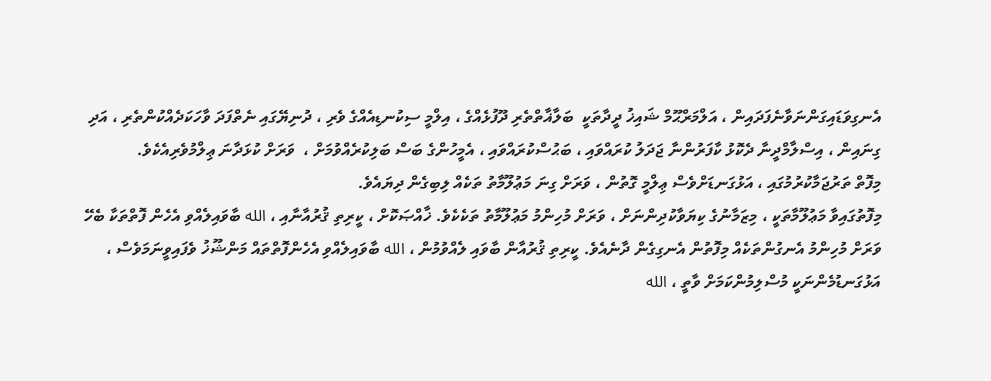އެނގިވަޑައިގަންނަވާނެފަދައިން ، އަލްމަރްޙޫމް ޝައިޚު ދީދާތަކީ  ބަލާޣާތްތެރި ދޫފުޅެއްގެ ، އިލްމީ ސިކުނޑިއެއްގެ ވެރި ، ދުނިޔޭގައި ނެތްފަދަ ވާހަކަދެއްކުންތެރި ، އަދި ގިނައިން ، އިސްލާމްދީނާ ދެކޮޅު ކާފަރުންނާ ޖަދަލު ކުރައްވައި ، ބަޙުސްކުރައްވައި ، އެމީހުންގެ ބަސް ބަލިކުރެއްވުމަށް ،  ވަރަށް ކުޅަދާނަ ޢިލްމުވެރިއެކެވެ.
މިފޮތް ތަރުޖަމާކުރުމުގައި ، އަޅުގަނޑަށްވެސް ޢިލްމީ ގޮތުން ، ވަރަށް ގިނަ މަޢުލޫމާތު ތަކެއް ލިބިގެން ދިޔައެވެ.
މިފޮތުގައިވާ މަޢުލޫމާތަކީ ، މިޒަމާނުގެ ކިޔަވާކުދިންނަށް ، ވަރަށް މުހިންމު މަޢުލޫމާތު ތަކެކެވެ. ޚާއްޞަކޮށް ، ކީރިތި ޤުރުއާނާއި ، الله ބާވައިލެއްވި އެހެން ފޮތްތަކާ ބެހޭ ވަރަށް މުހިންމު އެނގުންތަކެއް މިފޮތުން އެނގިގެން ދާނެއެވެ. ކީރިތި ޤުރުއާން ބާވައި ލެއްވުމުން ، الله ބާވައިލެއްވި އެހެންފޮތްތައް މަންޝޫޚު ވެފައިވީނަމަވެސް ، އަޅުގަނޑުމެންނަކީ މުސްލިމުންކަމަށް ވާތީ ، الله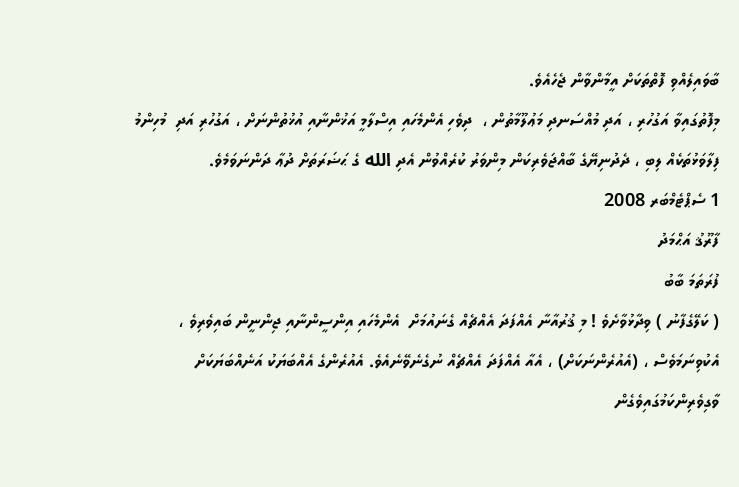ބާވައިލެއްވި ފޮތްތަކަށް އީމާންވާން ޖެހެއެވެ.
މިފޮތުގައިވާ އަގުހުރި ، އަދި މުއްސަނދި މަޢުލޫމާތުން ،  ދިވެހި އެންމެހައި އިސްލާމީ އަޚުންނާއި އުޚުތުންނަށް ، އަގުހުރި އަދި  މުހިންމު ފިލާވަޅުތަކެއް ލިބި ، ދެދުނިޔޭގެ ބާއްޖަވެރިކަން މިންވަރު ކުރެއްވުން އެދި الله ގެ ޙަޟަރަތަށް ދުޢާ ދަންނަވަމެވެ.
1 ސެޕްޓެމްބަރ 2008
ފާރޫޤު އަޙްމަދު
ފުރަތަމަ ބާބު
( ކަލޭގެފާނު ) ވިދާޅުވާށެވެ ! މި ޤުރުއާނާ އެއްފަދަ އެއްޗެއް ގެނައުމަށް  އެންމެހައި އިންސީންނާއި ޖިންނީން ބައިވެރިވެ ، އެކުވިނަމަވެސް ، (އެއުރެންނަކަށް) ، އެއާ އެއްފަދަ އެއްޗެއް ނުގެނެވޭނެއެވެ. އެއުރެންގެ އެއްބަޔަކު އަނެއްބަޔަކަށް ވާގިވެރިންކަމުގައިވެގެން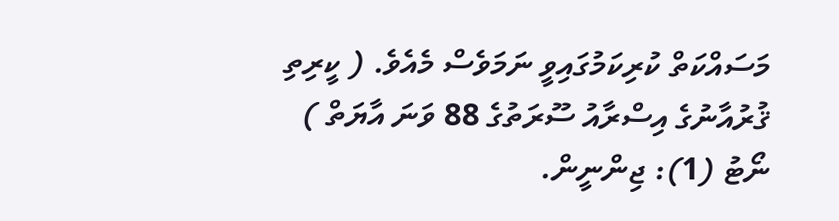މަސައްކަތް ކުރިކަމުގައިވީ ނަމަވެސް މެއެވެ. ( ކީރިތި ޤުރުއާނުގެ އިސްރާއު ސޫރަތުގެ 88 ވަނަ އާޔަތް )
ނޯޓު (1): ޖިންނީން.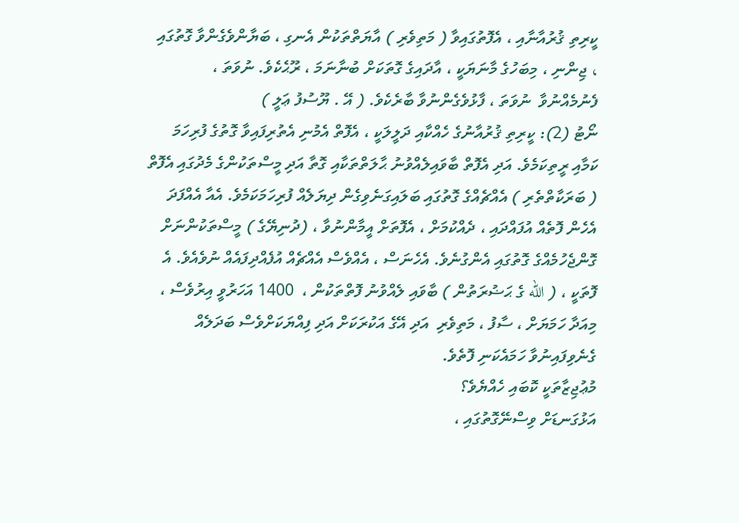ކީރިތި ޤުރުއާނާއި ، އެފޮތުގައިވާ ( މަތިވެރި ) އާޔަތްތަކުން އެނގި ، ބަޔާންވެގެންވާ ގޮތުގައި ، ޖިންނި ، މިބަހުގެ މާނަޔަކީ ، އާދައިގެ ގޮތަކަށް ބުނާނަމަ ، ރޫޙެކެވެ. ނުވަތަ ، ފެނުމެއްނުވާ  ނުވަތަ ، ފާޅުވެގެންނުވާ ބާރެކެވެ. ( އޭ . ޔޫސުފު ޢަލީ )
ނޯޓު (2): ކީރިތި ޤުރުއާނުގެ ހެއްކާއި ދަލީލަކީ ، އެފޮތް އެމުނި އެތުރިފައިވާ ގޮތުގެ ފުރިހަމަ ކަމާއި ރީތިކަމެވެ. އަދި އެފޮތް ބާވައިލެއްވުނު ޙާލަތްތަކާއި ގޮތާ އަދި މީސްތަކުންގެ މެދުގައި އެފޮތް ( ބަރަކާތްތެރި ) އެއްޗެއްގެ ގޮތުގައި ބަލައިގަނެވިގެން ދިޔަލެއް ފުރިހަމަކަމެވެ. އެއާ އެއްފަދަ އެހެން ފޮތެއް އުފައްދައި ، ދެއްކުމަށް ، އެފޮތަށް އީމާންނުވާ ، (ދުނިޔޭގެ ) މީސްތަކުންނަށް ގޮންޖެހުމެއްގެ ގޮތުގައި އެންގުނެވެ. އެހެނަސް ، އެއްވެސް އެއްޗެއް އުފެއްދިފައެއް ނުވެއެވެ. އެ ފޮތަކީ ، ( الله ގެ ޙަޟުރަތުން ) ބާވައި ލެއްވުނު ފޮތްތަކުން ،  1400 އަހަރުވީ އިރުވެސް ، މިއަދާ ހަމަޔަށް ، ސާފު ، މަތިވެރި  އަދި އޭގެ އަކުރަކަށް އަދި ފިއްޔަކަށްވެސް ބަދަލެއް ގެނެވިފައިނުވާ ހަމައެކަނި ފޮތެވެ.
މުޢުޖިޒާތަކީ ކޮބައި ހެއްޔެވެ؟
އަޅުގަނޑަށް ވިސްނޭގޮތުގައި ،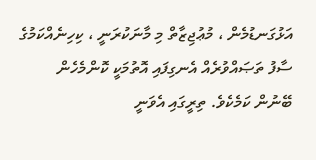އަޅުގަނޑުމެން ، މުޢުޖިޒާތް މި މާނަކުރަނީ ، ކިހިނެއްކަމުގެ ސާފު ތަޞައްވުރެއް އެނގިފައި އޮތުމަކީ ކޮންމެހެން ބޭނުން ކަމެކެވެ. ތިރީގައި އެވަނީ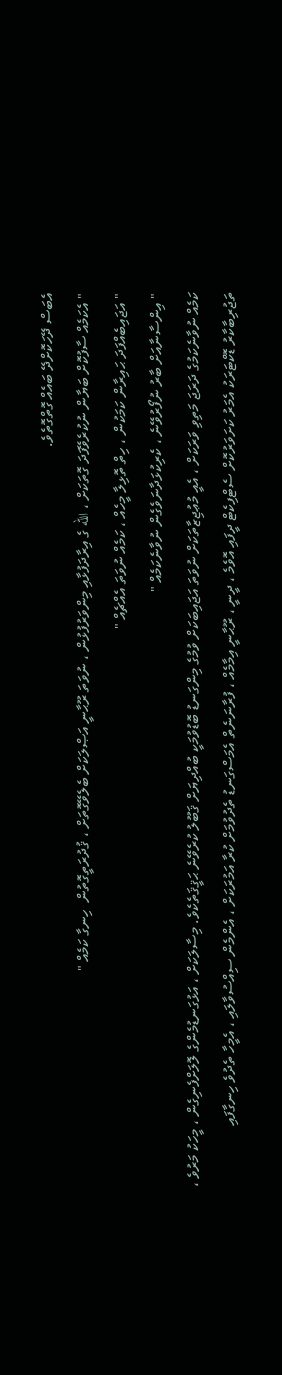އެބަސް ދޭހަކޮށްދޭ ބައެއް ގޮތްގޮތެވެ.
" އެކަމެއް ސާފުކޮށް ބަޔާން ނުކުރެވޭފަދަ ގޮތަކަށް ، الله ގެ އިރާދަފުޅާއި މިންވަރުފުޅުން ، ނުވަތަ ރޫޙާނީ އަޞްލަކަށް ބެލެވޭގޮތަށް ، ޤުދުރަތީގޮތުން  ހިނގާ ކަމެއް "
" އަޖައިބެއްފަދަ ޙައިރާން ކަމަކުން ، ހިތް ތޮޅިލާ މީހެއް ، ކަމެއް ނުވަތަ އެއްޗެއް "
" އިންސާނާއަށް ބާރު ނުފޯރުވޭނެ ، ކެރިކުޅަދާނަވެގެން ނުވާނެކަމެއް "
ކަމެއް ނުވާނެކަމުގެ ދަރަޖަ މަތިވި ވަރަކަށް ، އެއީ މުޢުޖިޒާތަކަށް ނުވަތަ އަޖައިބަކަށް ވުމުގެ މިންގަނޑު ބޮޑުވުމަކީ ބުއްދިޔަށް ޤަބޫލު ކުރެވޭނެ ޙަޤީޤަތެކެވެ. މިސާލަކަށް ، އަޅުގަނޑުމެންގެ ލޮލަށްފެނިގެން ، މީހަކު މަރުވެ ، ތަޖުރިބާކާރު ޑޮކްޓަރަކު އެމަރު ކަށަވަރުކޮށް ސެޓްފިކެޓް ދީފައި އޮވެމެ ، ދީނީ ، ރޫޙާނީ އިމާމެއް ، ފުރާނަނެތް އެމަސްގަނޑު ތެދުވުމަށް ކުރާ އަމުރަކަށް ، އެންމެން ސިއްސުވާލައި ، އެމީހާ ތެދުވެ ހިނގާފައި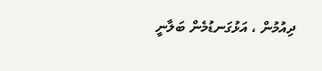ދިއުމުން ، އަޅުގަނޑުމެން ބަލާނީ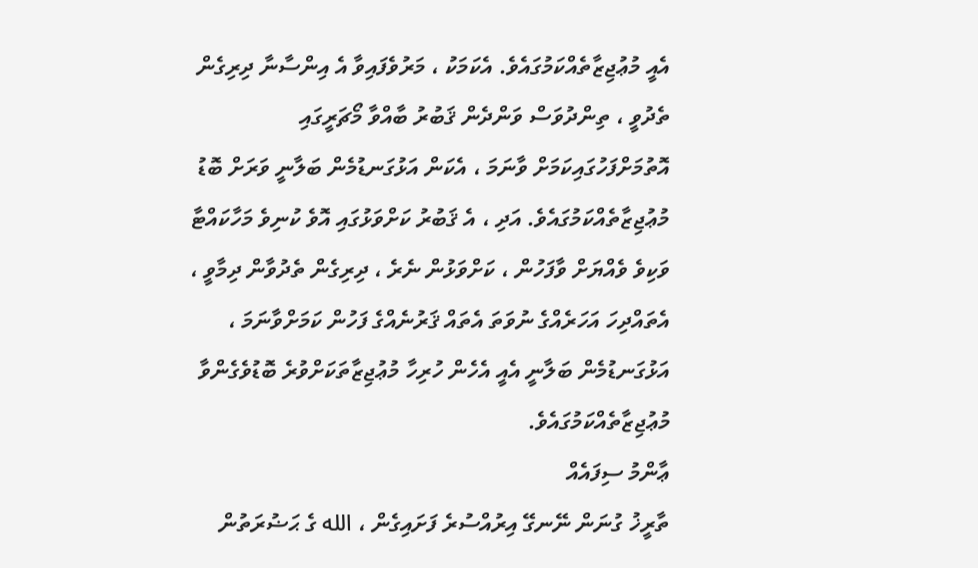އެއީ މުޢުޖިޒާތެއްކަމުގައެވެ. އެކަމަކު ، މަރުވެފައިވާ އެ އިންސާނާ ދިރިގެން ތެދުވީ ، ތިންދުވަސް ވަންދެން ޤަބުރު ބާއްވާ މޯޗަރީގައި އޮތުމަށްފަހުގައިކަމަށް ވާނަމަ ، އެކަން އަޅުގަނޑުމެން ބަލާނީ ވަރަށް ބޮޑު މުޢުޖިޒާތެއްކަމުގައެވެ. އަދި ، އެ ޤަބުރު ކަށްވަޅުގައި އޮވެ ކުނިވެ މަހާކައްޓާ ވަކިވެ ވެއްޔަށް ވާފަހުން ، ކަށްވަޅުން ނެރެ ، ދިރިގެން ތެދުވާން ދިމާވީ ، އެތައްދިހަ އަހަރެއްގެ ނުވަތަ އެތައް ޤަރުނެއްގެ ފަހުން ކަމަށްވާނަމަ ، އަޅުގަނޑުމެން ބަލާނީ އެއީ އެހެން ހުރިހާ މުޢުޖިޒާތަކަށްވުރެ ބޮޑުވެގެންވާ މުޢުޖިޒާތެއްކަމުގައެވެ.
ޢާންމު ސިފައެއް
ތާރީޚު ގުނަން ނޭނގޭ އިރުއްސުރެ ފަށައިގެން ، الله ގެ ޙަޟުރަތުން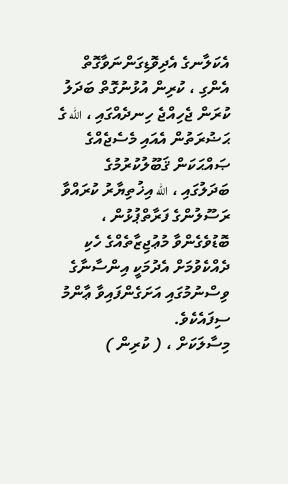އެކަލާނގެ އެދިވޮޑިގަންނަވާގޮތް އެންގި ، ކުރިން އުޅުނުގޮތް ބަދަލު ކުރަން ޖެހިއްޖެ ހިނދެއްގައި ، الله ގެ ޙަޟުރަތުން އެއައި މެސެޖެއްގެ ޞައްޙަކަން ޤަބޫލުކުރުމުގެ ބަދަލުގައި ، الله އިޚުތިޔާރު ކުރައްވާ ރަސޫލުންގެ ފަރާތްޕުޅުން ، ބޮޑުވެގެންވާ މުޢުޖިޒާތެއްގެ ހެކި ދެއްކެވުމަށް އެދުމަކީ އިންސާނާގެ ވިސްނުމުގައި އަށަގެންފައިވާ ޢާންމު ސިފައެކެވެ.
މިސާލަކަށް ، ( ކުރިން )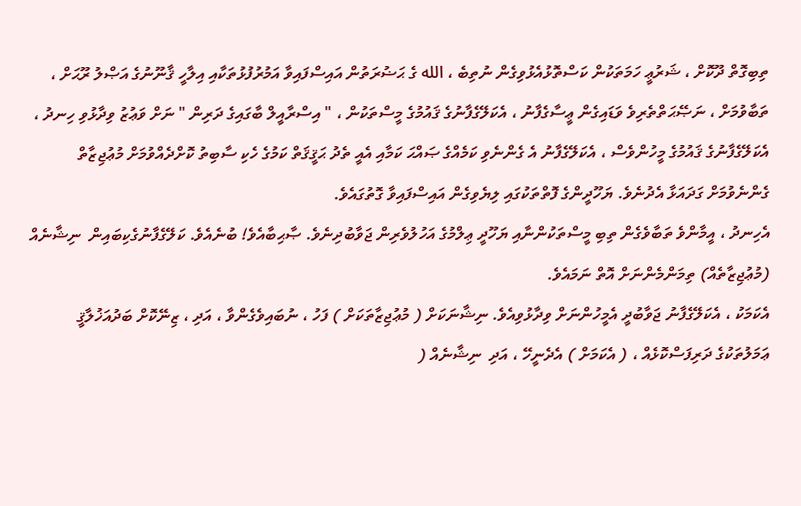ތިބިގޮތް ދޫކޮށް ، ޝަރުޢީ ހަމަތަކުން ކަސްތޮޅުއެޅުވިގެން ނުތިބެ ، الله ގެ ޙަޟުރަތުން އައިސްފައިވާ އަމުރުފުޅުތަކާއި އިލާހީ ޤާނޫނުގެ އަޞްލު ރޫޙަށް ، ތަބާވުމަށް ، ނަޞޭޙަތްތެރިވެ ވަޑައިގެން ޢީސާގެފާނު ، އެކަލޭގެފާނުގެ ޤައުމުގެ މީސްތަކުން ، " އިސްރާއީލް ބާގައިގެ ދަރިން " ނަށް ވަޢުޒު ވިދާޅުވި ހިނދު ، އެކަލޭގެފާނުގެ ޤައުމުގެ މީހުންވެސް ، އެކަލޭގެފާނު އެ ގެންނެވި ކަމެއްގެ ޞައްޙަ ކަމާއި އެއީ ތެދު ޙަޤީޤަތް ކަމުގެ ހެކި ސާބިތު ކޮށްދެއްވުމަށް މުޢުޖިޒާތް ގެންނެވުމަށް ގަދައަޅާ އެދުނެވެ. ޔަހޫދީންގެ ފޮތްތަކުގައި ލިޔެވިގެން އައިސްފައިވާ ގޮތުގައެވެ.
އެހިނދު ، އީމާންވެ ތަބާވެގެން ތިބި މީސްތަކުންނާއި ޔަހޫދީ ޢިލްމުގެ އަހުލުވެރިން ޖަވާބުދިނެވެ. ޞާޙިބާއެވެ! ބުނެއެވެ. ކަލޭގެފާނުގެކިބައިން  ނިޝާނެއް (މުޢުޖިޒާތެއް) ތިމަންމެންނަށް އޮތް ނަމައެވެ.
އެކަމަކު ، އެކަލޭގެފާނު ޖަވާބުދީ އެމީހުންނަށް ވިދާޅުވިއެވެ. ނިޝާނަކަށް ( މުޢުޖިޒާތަކަށް ) ފަހު ، ނުބައިވެގެންވާ ، އަދި ، ޒިނޭކޮށް ބަދުއަޚުލާޤީ ޢަމަލުތަކުގެ ދަރިފަސްކޮޅެއް ، ( އެކަމަށް ) އެދެނީހޭ ، އަދި  ނިޝާނެއް (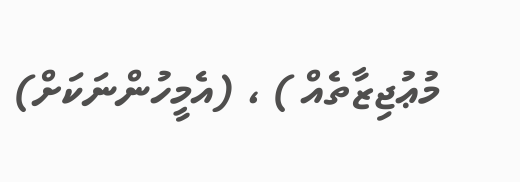މުޢުޖިޒާތެއް ) ، (އެމީހުންނަކަށް)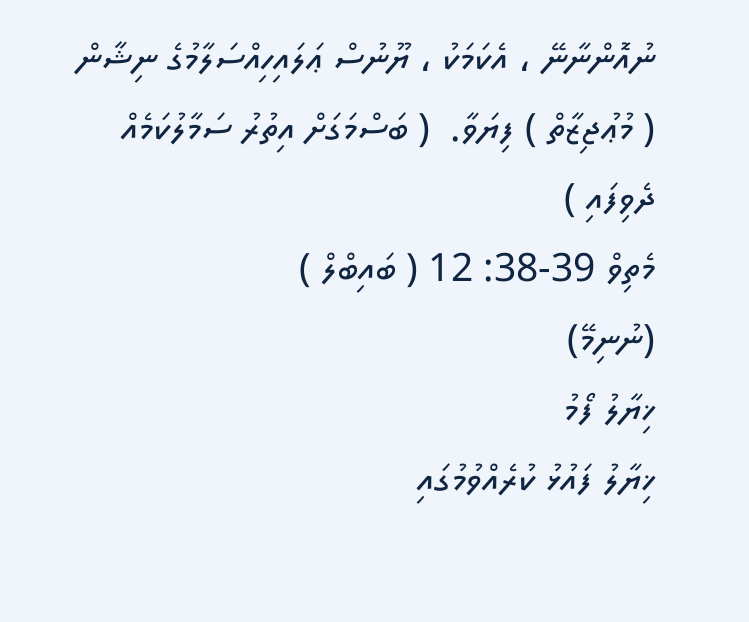ނުއޮންނާނޭ ، އެކަމަކު ، ޔޫނުސް ޢަލައިހިއްސަލާމުގެ ނިޝާން ( މުޢުޖިޒާތް ) ފިޔަވާ.  ( ބަސްމަގަށް އިތުރު ސަމާލުކަމެއް ދެވިފައި )
މެތިވް 39-38: 12 ( ބައިބްލް )
(ނުނިމޭ)
ޚިޔާލު ފޯމު
ޚިޔާލު ފައުޅު ކުރެއްވުމުގައި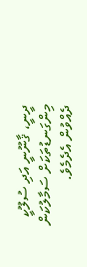ދީނީ، ޤާނޫނީ އަދި ސުލޫކީ މިންގަނޑުތަކަށް ސަމާލުކަން ދެއްވުން އެދެމެވެ.